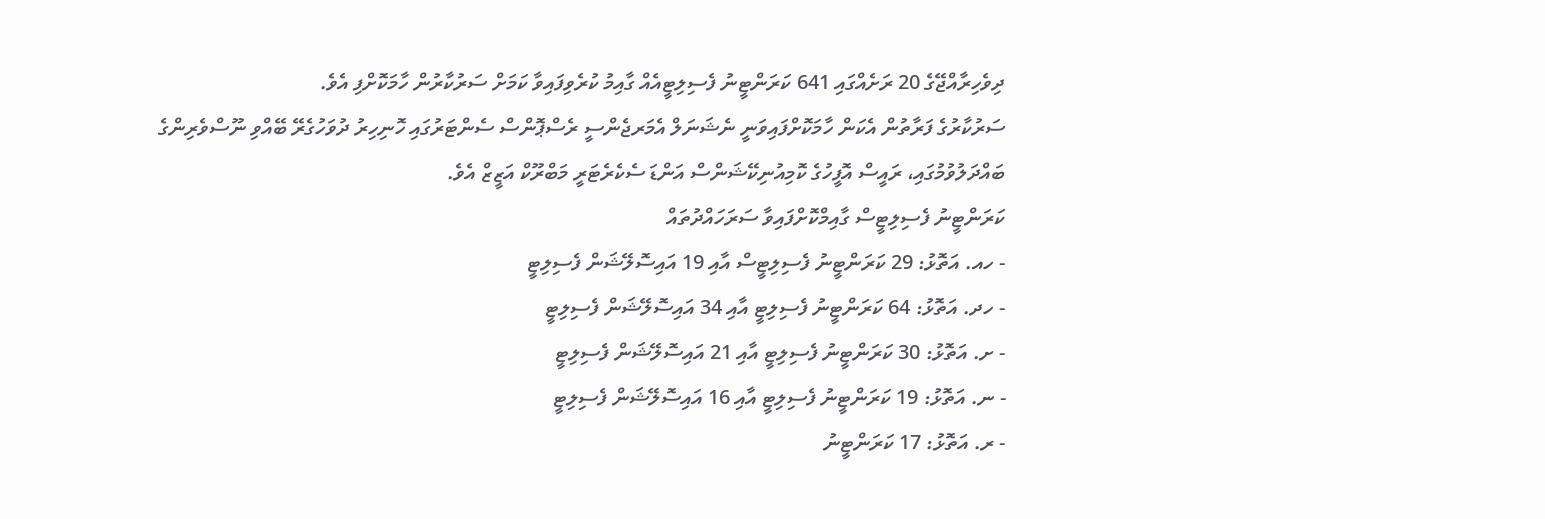ދިވެހިރާއްޖޭގެ 20 ރަށެއްގައި 641 ކަރަންޓީނު ފެސިލިޓީއެއް ގާއިމު ކުރެވިފައިވާ ކަމަށް ސަރުކާރުން ހާމަކޮށްފި އެވެ.
ސަރުކާރުގެ ފަރާތުން އެކަން ހާމަކޮށްފައިވަނީ ނެޝަނަލް އެމަރޖެންސީ ރެސްޕޮންސް ސެންޓަރުގައި ހޮނިހިރު ދުވަހުގެރޭ ބޭއްވި ނޫސްވެރިންގެ ބައްދަލުވުމުގައި، ރައީސް އޮފީހުގެ ކޮމިއުނިކޭޝަންސް އަންޑަ ސެކެރެޓަރީ މަބްރޫކް އަޒީޒް އެވެ.
ކަރަންޓީނު ފެސިލިޓީސް ގާއިމްކޮށްފައިވާ ސަރަހައްދުތައް
- ހއ. އަތޮޅު: 29 ކަރަންޓީނު ފެސިލިޓީސް އާއި 19 އައިސޮލޭޝަން ފެސިލިޓީ
- ހދ. އަތޮޅު: 64 ކަރަންޓީނު ފެސިލިޓީ އާއި 34 އައިސޮލޭޝަން ފެސިލިޓީ
- ށ. އަތޮޅު: 30 ކަރަންޓީނު ފެސިލިޓީ އާއި 21 އައިސޮލޭޝަން ފެސިލިޓީ
- ނ. އަތޮޅު: 19 ކަރަންޓީނު ފެސިލިޓީ އާއި 16 އައިސޮލޭޝަން ފެސިލިޓީ
- ރ. އަތޮޅު: 17 ކަރަންޓީނު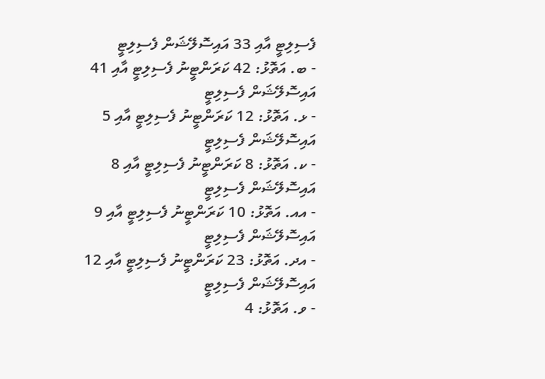ފެސިލިޓީ އާއި 33 އައިސޮލޭޝަން ފެސިލިޓީ
- ބ. އަތޮޅު: 42 ކަރަންޓީނު ފެސިލިޓީ އާއި 41 އައިސޮލޭޝަން ފެސިލިޓީ
- ޅ. އަތޮޅު: 12 ކަރަންޓީނު ފެސިލިޓީ އާއި 5 އައިސޮލޭޝަން ފެސިލިޓީ
- ކ. އަތޮޅު: 8 ކަރަންޓީނު ފެސިލިޓީ އާއި 8 އައިސޮލޭޝަން ފެސިލިޓީ
- އއ. އަތޮޅު: 10 ކަރަންޓީނު ފެސިލިޓީ އާއި 9 އައިސޮލޭޝަން ފެސިލިޓީ
- އދ. އަތޮޅު: 23 ކަރަންޓީނު ފެސިލިޓީ އާއި 12 އައިސޮލޭޝަން ފެސިލިޓީ
- ވ. އަތޮޅު: 4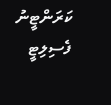ކަރަންޓީނު ފެސިލިޓީ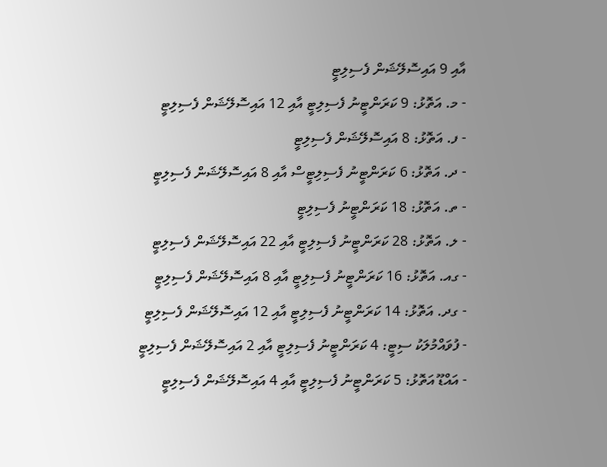އާއި 9 އައިސޮލޭޝަން ފެސިލިޓީ
- މ. އަތޮޅު: 9 ކަރަންޓީނު ފެސިލިޓީ އާއި 12 އައިސޮލޭޝަން ފެސިލިޓީ
- ފ. އަތޮޅު: 8 އައިސޮލޭޝަން ފެސިލިޓީ
- ދ. އަތޮޅު: 6 ކަރަންޓީނު ފެސިލިޓީސް އާއި 8 އައިސޮލޭޝަން ފެސިލިޓީ
- ތ. އަތޮޅު: 18 ކަރަންޓީނު ފެސިލިޓީ
- ލ. އަތޮޅު: 28 ކަރަންޓީނު ފެސިލިޓީ އާއި 22 އައިސޮލޭޝަން ފެސިލިޓީ
- ގއ. އަތޮޅު: 16 ކަރަންޓީނު ފެސިލިޓީ އާއި 8 އައިސޮލޭޝަން ފެސިލިޓީ
- ގދ. އަތޮޅު: 14 ކަރަންޓީނު ފެސިލިޓީ އާއި 12 އައިސޮލޭޝަން ފެސިލިޓީ
- ފުވައްމުލަކު ސިޓީ: 4 ކަރަންޓީނު ފެސިލިޓީ އާއި 2 އައިސޮލޭޝަން ފެސިލިޓީ
- އައްޑޫ އަތޮޅު: 5 ކަރަންޓީނު ފެސިލިޓީ އާއި 4 އައިސޮލޭޝަން ފެސިލިޓީ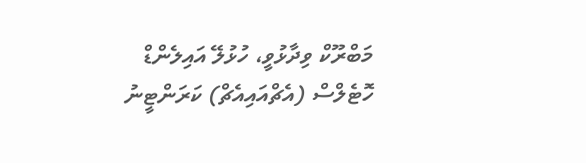މަބްރޫކް ވިދާޅުވީ، ހުޅުލޭ އައިލެންޑް ހޮޓެލްސް (އެޗްއައިއެޗް) ކަރަންޓީނު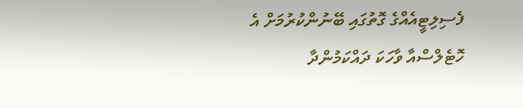ފެސިލިޓީއެއްގެ ގޮތުގައި ބޭނުންކުރުމަށް އެ ހޮޓެލްސްއާ ވާހަކަ ދައްކަމުންދާ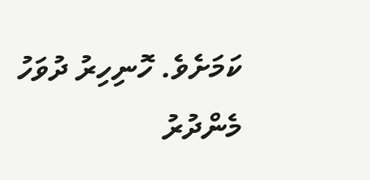ކަމަށެވެ. ހޮނިހިރު ދުވަހު މެންދުރު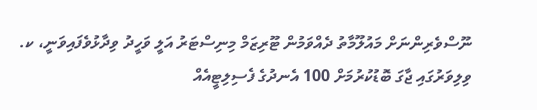ނޫސްވެރިންނަށް މައުލޫމާތު ދެއްވަމުން ޓޫރިޒަމް މިނިސްޓަރު އަލީ ވަހީދު ވިދާޅުވެފައިވަނީ، ކ. ވިލިވަރުގައި ޖާގަ ބޮޑުކުރުމަށް 100 އެނދުގެ ފެސިލިޓީއެއް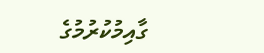ގާއިމުކުރުމުގެ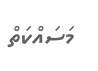މަސައްކަތް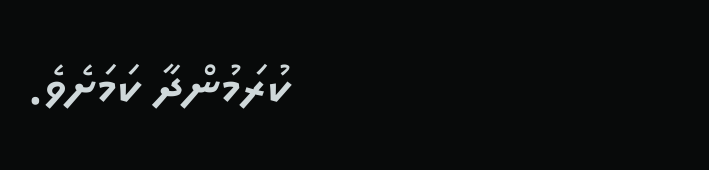ކުރަމުންދާ ކަމަށެވެ.